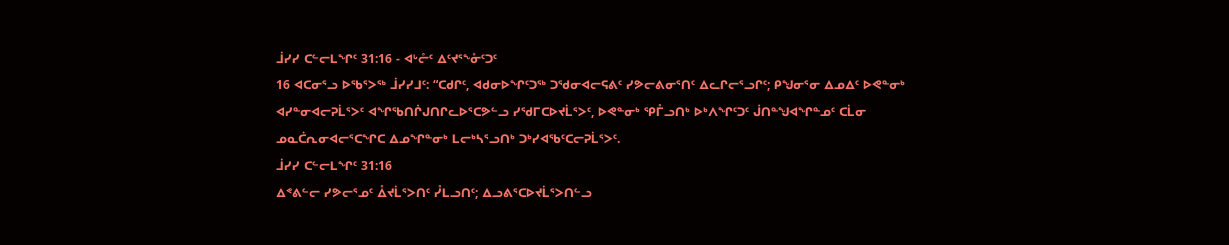ᒨᓯᓯ ᑕᓪᓕᒪᖏᑦ 31:16 - ᐊᒡᓔᑦ ᐃᑦᔪᕐᖕᓁᑦᑐᑦ
16 ᐊᑕᓂᕐᓗ ᐅᖃᕐᐳᖅ ᒨᓯᓯᒧᑦ: “ᑕᑯᒋᑦ, ᐊᑯᓂᐅᖏᑦᑐᖅ ᑐᖁᓂᐊᓕᕋᕕᑦ ᓯᕗᓕᕕᓂᕐᑎᑦ ᐃᓚᒋᓕᕐᓗᒋᑦ; ᑭᖑᓂᕐᓂ ᐃᓄᐃᑦ ᐅᕙᓐᓂᒃ ᐊᓯᓐᓂᐊᓕᕈᒫᕐᐳᑦ ᐊᖏᖃᑎᒌᒍᑎᒋᓚᐅᕐᑕᕗᓪᓗ ᓯᖁᒥᑕᐅᔪᒫᕐᐳᑦ, ᐅᕙᓐᓂᒃ ᕿᒤᓗᑎᒃ ᐅᒃᐱᖏᑦᑐᑦ ᒎᑎᓐᖑᐊᖏᓐᓄᑦ ᑕᒫᓂ ᓄᓇᑖᕆᓂᐊᓕᕐᑕᖏᑕ ᐃᓄᖏᓐᓂᒃ ᒪᓕᒃᓴᕐᓗᑎᒃ ᑐᒃᓯᐊᖃᑦᑕᓕᕈᒫᕐᐳᑦ.
ᒨᓯᓯ ᑕᓪᓕᒪᖏᑦ 31:16
ᐃᕝᕕᓪᓕ ᓯᕗᓕᕐᓄᑦ ᐂᔪᒫᕐᐳᑎᑦ ᓮᒪᓗᑎᑦ; ᐃᓗᕕᕐᑕᐅᔪᒫᕐᐳᑎᓪᓗ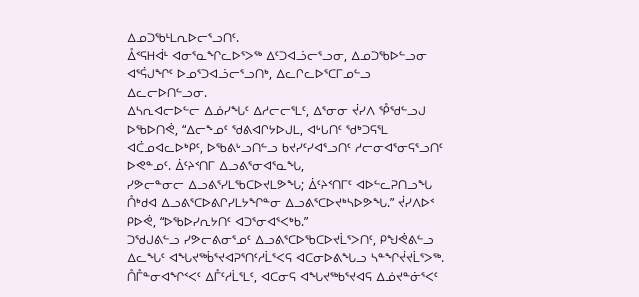ᐃᓄᑐᖃᒻᒪᕆᐅᓕᕐᓗᑎᑦ.
ᐂᑉᕋᕼᐋᒻ ᐊᓂᕐᓇᖏᓚᐅᕐᐳᖅ ᐃᑦᑐᐊᓘᓕᕐᓗᓂ, ᐃᓄᑐᖃᐅᓪᓗᓂ ᐊᕐᕌᒍᖏᑦ ᐅᓄᕐᑐᐊᓘᓕᕐᓗᑎᒃ, ᐃᓚᒋᓚᐅᕐᑕᒥᓄᓪᓗ ᐃᓚᓕᐅᑎᓪᓗᓂ.
ᐃᓴᕆᐊᓕᐅᓪᓕ ᐃᓅᓯᖓᑦ ᐃᓱᓕᓕᕐᒪᑦ, ᐃᕐᓂᓂ ᔫᓯᐱ ᕾᖁᓪᓗᒍ ᐅᖃᐅᑎᕚ, “ᐃᓕᖕᓄᑦ ᖁᕕᐊᒋᔭᐅᒍᒪ, ᐊᒡᒐᑎᑦ ᖁᒃᑐᕋᕐᒪ ᐊᑖᓄᐊᓚᐅᒃᑭᑦ, ᐅᖃᕕᒡᓗᑎᓪᓗ ᑲᔪᓯᑦᓯᐊᕐᓗᑎᑦ ᓱᓕᓂᐊᕐᓂᕋᕐᓗᑎᑦ ᐅᕙᓐᓄᑦ. ᐄᑦᔨᑉᑎᒥ ᐃᓗᕕᕐᓂᐊᕐᓇᖓ,
ᓯᕗᓕᓐᓂᓕ ᐃᓗᕕᕐᓯᒪᖃᑕᐅᔪᒪᕗᖓ; ᐄᑦᔨᑉᑎᒥᑦ ᐊᐅᓪᓚᕈᑎᓗᖓ ᑍᒃᑯᐊ ᐃᓗᕕᕐᑕᐅᕕᒋᓯᒪᔭᖏᓐᓂ ᐃᓗᕕᕐᑕᐅᔪᒃᓴᐅᕗᖓ.” ᔫᓯᐱᐅᑉ ᑭᐅᕚ, “ᐅᖃᐅᓯᕆᔭᑎᑦ ᐊᑐᕐᓂᐊᕐᐸᒃᑲ.”
ᑐᖁᒍᕕᓪᓗ ᓯᕗᓕᕕᓂᕐᓄᑦ ᐃᓗᕕᕐᑕᐅᖃᑕᐅᔪᒫᕐᐳᑎᑦ, ᑭᖑᕚᕕᓪᓗ ᐃᓚᖓᑦ ᐊᖓᔪᖅᑳᕐᔪᐊᕈᕐᑎᑦᓱᒫᕐᐸᕋ ᐊᑕᓂᐅᕕᖓᓗ ᓴᓐᖏᔫᔪᒫᕐᐳᖅ.
ᑍᒤᓐᓂᐊᖏᑉᐸᑦ ᐃᒤᑦᓱᒫᕐᒪᑦ, ᐊᑕᓂᕋ ᐊᖓᔪᖅᑲᕐᔪᐊᕋ ᐃᓅᔪᓐᓃᕐᐸᑦ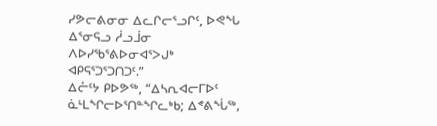ᓯᕗᓕᕕᓂᓂ ᐃᓚᒋᓕᕐᓗᒋᑦ, ᐅᕙᖓ ᐃᕐᓂᕋᓗ ᓲᓗᒨᓂ ᐱᐅᓯᖃᕐᕕᐅᓂᐊᕐᐳᒍᒃ ᐊᑭᕋᕐᑐᕐᑐᑎᑐᑦ.”
ᐃᓔᑦᔭ ᑭᐅᕗᖅ, “ᐃᓴᕆᐊᓕᒥᐅᑦ ᓈᒻᒪᖏᓕᐅᕐᑎᓐᖏᓚᒃᑲ; ᐃᕝᕕᖔᖅ,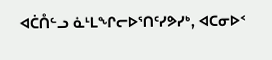ᐊᑖᑍᓪᓗ ᓈᒻᒪᖏᓕᐅᕐᑎᑦᓯᕗᓯᒃ, ᐊᑕᓂᐅᑉ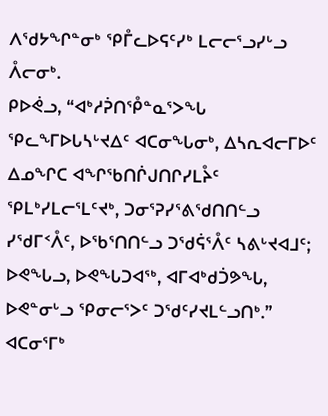ᐱᖁᔭᖏᓐᓂᒃ ᕿᒤᓚᐅᕋᑦᓯᒃ ᒪᓕᓕᕐᓗᓯᒡᓗ ᐰᓕᓂᒃ.
ᑭᐅᕚᓗ, “ᐊᒃᓱᕉᑎᕾᓐᓇᕐᐳᖓ ᕿᓚᖕᒥᐅᒐᓴᒡᔪᐃᑦ ᐊᑕᓂᖓᓂᒃ, ᐃᓴᕆᐊᓕᒥᐅᑦ ᐃᓄᖏᑕ ᐊᖏᖃᑎᒌᒍᑎᒋᓯᒪᔧᑦ ᕿᒪᒃᓯᒪᓕᕐᒪᑦᔪᒃ, ᑐᓂᕐᕈᓯᕐᕕᖁᑎᑎᓪᓗ ᓯᖁᒥᑉᐰᑦ, ᐅᖃᕐᑎᑎᓪᓗ ᑐᖁᕌᕐᐰᑦ ᓴᕕᒡᔪᐊᒧᑦ; ᐅᕙᖓᓗ, ᐅᕙᖓᑐᐊᖅ, ᐊᒥᐊᒃᑯᑑᕗᖓ, ᐅᕙᓐᓂᒡᓗ ᕿᓂᓕᕐᐳᑦ ᑐᖁᑦᓯᔪᒪᓪᓗᑎᒃ.”
ᐊᑕᓂᕐᒥᒃ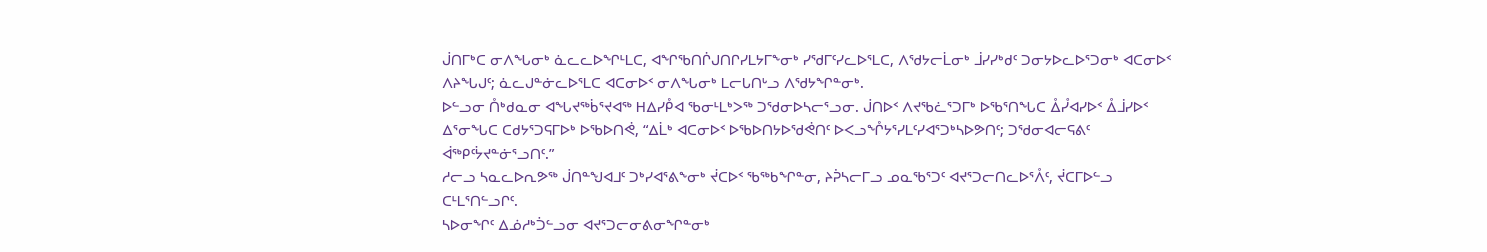ᒎᑎᒥᒃᑕ ᓂᐱᖓᓂᒃ ᓈᓚᓚᐅᖏᒻᒪᑕ, ᐊᖏᖃᑎᒌᒍᑎᒋᓯᒪᔭᒥᖕᓂᒃ ᓯᖁᒥᑦᓯᓚᐅᕐᒪᑕ, ᐱᖁᔭᓕᒫᓂᒃ ᒨᓯᓯᒃᑯᑦ ᑐᓂᔭᐅᓚᐅᕐᑐᓂᒃ ᐊᑕᓂᐅᑉ ᐱᔨᖓᒍᑦ; ᓈᓚᒍᓐᓃᓚᐅᕐᒪᑕ ᐊᑕᓂᐅᑉ ᓂᐱᖓᓂᒃ ᒪᓕᒐᑎᒡᓗ ᐱᖁᔭᖏᓐᓂᒃ.
ᐅᓪᓗᓂ ᑍᒃᑯᓇᓂ ᐊᖓᔪᖅᑳᕐᔪᐊᖅ ᕼᐃᓯᑬᐊ ᖃᓂᒻᒪᒃᐳᖅ ᑐᖁᓂᐅᓴᓕᕐᓗᓂ. ᒎᑎᐅᑉ ᐱᔪᖃᓛᕐᑐᒥᒃ ᐅᖃᕐᑎᖓᑕ ᐂᓮᐊᓯᐅᑉ ᐂᒨᓯᐅᑉ ᐃᕐᓂᖓᑕ ᑕᑯᔭᕐᑐᕋᒥᐅᒃ ᐅᖃᐅᑎᕚ, “ᐃᒫᒃ ᐊᑕᓂᐅᑉ ᐅᖃᐅᑎᔭᐅᖁᕚᑎᑦ ᐅᐸᓗᖎᔭᕐᓯᒪᑦᓯᐊᕐᑐᒃᓴᐅᕗᑎᑦ; ᑐᖁᓂᐊᓕᕋᕕᑦ ᐋᖅᑭᑦᔮᔪᓐᓃᕐᓗᑎᑦ.”
ᓱᓕᓗ ᓴᓇᓚᐅᕆᕗᖅ ᒎᑎᓐᖑᐊᒧᑦ ᑐᒃᓯᐊᕐᕕᖕᓂᒃ ᔫᑕᐅᑉ ᖃᖅᑲᖏᓐᓂ, ᔨᕉᓴᓕᒥᓗ ᓄᓇᖃᕐᑐᑦ ᐊᔪᕐᑐᓕᑎᓚᐅᕐᐰᑦ, ᔫᑕᒥᐅᓪᓗ ᑕᒻᒪᕐᑎᓪᓗᒋᑦ.
ᓴᐅᓂᖏᑦ ᐃᓅᓱᒃᑑᓪᓗᓂ ᐊᔪᕐᑐᓕᓂᕕᓂᖏᓐᓂᒃ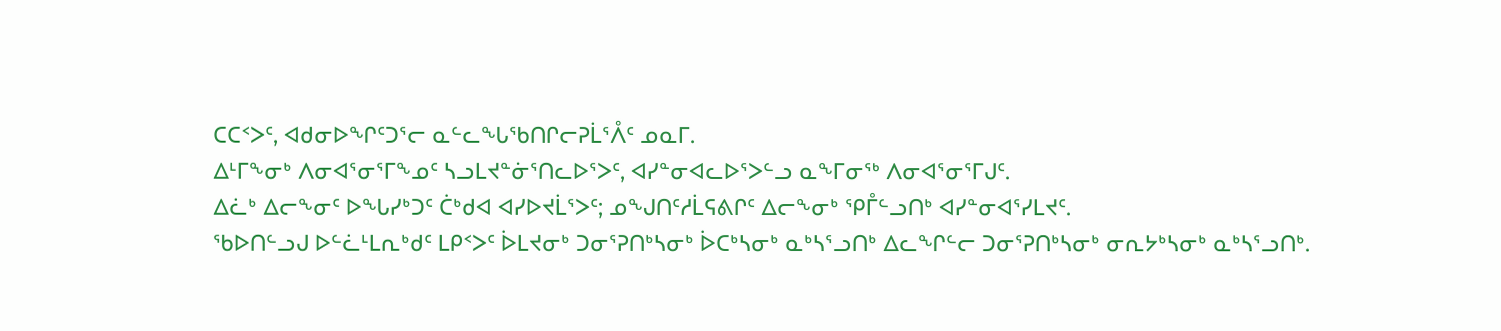ᑕᑕᑉᐳᑦ, ᐊᑯᓂᐅᖏᑦᑐᕐᓕ ᓇᓪᓚᖓᖃᑎᒋᓕᕈᒫᕐᐰᑦ ᓄᓇᒥ.
ᐃᒻᒥᖕᓂᒃ ᐱᓂᐊᕐᓂᕐᒥᖕᓄᑦ ᓴᓗᒪᔪᓐᓃᕐᑎᓚᐅᕐᐳᑦ, ᐊᓯᓐᓂᐊᓚᐅᕐᐳᓪᓗ ᓇᖕᒥᓂᖅ ᐱᓂᐊᕐᓂᕐᒥᒍᑦ.
ᐃᓛᒃ ᐃᓕᖕᓂᑦ ᐅᖓᓯᒃᑐᑦ ᑖᒃᑯᐊ ᐊᓯᐅᔪᒫᕐᐳᑦ; ᓄᖑᑎᑦᓱᒫᕋᕕᒋᑦ ᐃᓕᖕᓂᒃ ᕿᒤᓪᓗᑎᒃ ᐊᓯᓐᓂᐊᕐᓯᒪᔪᑦ.
ᖃᐅᑎᓪᓗᒍ ᐅᓪᓛᒻᒪᕆᒃᑯᑦ ᒪᑭᑉᐳᑦ ᐆᒪᔪᓂᒃ ᑐᓂᕐᕈᑎᒃᓴᓂᒃ ᐆᑕᒃᓴᓂᒃ ᓇᒃᓴᕐᓗᑎᒃ ᐃᓚᖏᓪᓕ ᑐᓂᕐᕈᑎᒃᓴᓂᒃ ᓂᕆᔭᒃᓴᓂᒃ ᓇᒃᓴᕐᓗᑎᒃ.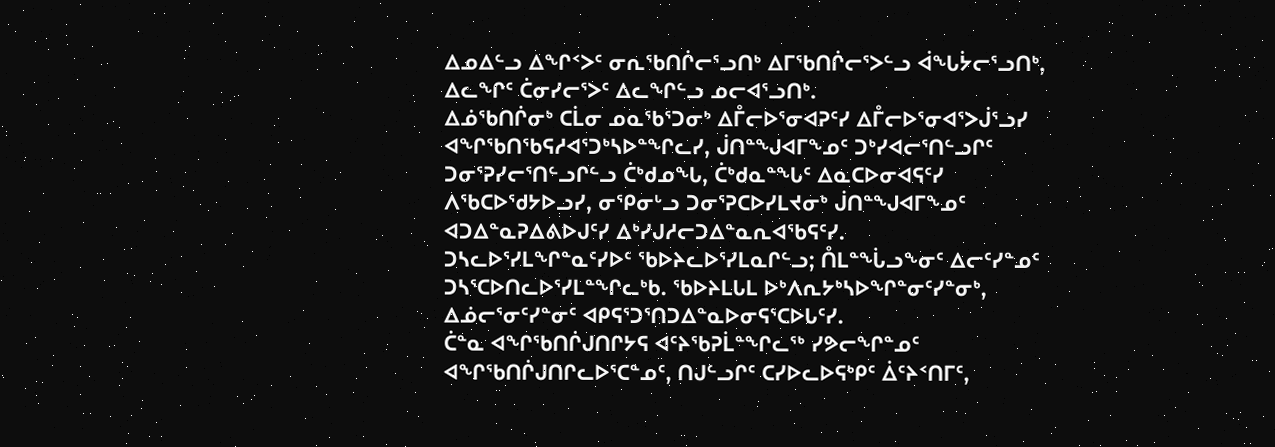ᐃᓄᐃᓪᓗ ᐃᖏᑉᐳᑦ ᓂᕆᖃᑎᒌᓕᕐᓗᑎᒃ ᐃᒥᖃᑎᒌᓕᕐᐳᓪᓗ ᐋᖓᔮᓕᕐᓗᑎᒃ, ᐃᓚᖏᑦ ᑖᓂᓯᓕᕐᐳᑦ ᐃᓚᖏᓪᓗ ᓄᓕᐊᕐᓗᑎᒃ.
ᐃᓅᖃᑎᒌᓂᒃ ᑕᒫᓂ ᓄᓇᖃᕐᑐᓂᒃ ᐃᒤᓕᐅᕐᓂᐊᕈᑦᓯ ᐃᒤᓕᐅᕐᓂᐊᕐᐳᒎᕐᓗᓯ ᐊᖏᖃᑎᖃᕋᓱᐊᕐᑐᒃᓴᐅᓐᖏᓚᓯ, ᒎᑎᓐᖑᐊᒥᖕᓄᑦ ᑐᒃᓯᐊᓕᕐᑎᓪᓗᒋᑦ ᑐᓂᕐᕈᓯᓕᕐᑎᓪᓗᒋᓪᓗ ᑖᒃᑯᓄᖓ, ᑖᒃᑯᓇᓐᖓᑦ ᐃᓇᑕᐅᓂᐊᕋᑦᓯ ᐱᖃᑕᐅᖁᔭᐅᓗᓯ, ᓂᕿᓂᒡᓗ ᑐᓂᕐᕈᑕᐅᓯᒪᔪᓂᒃ ᒎᑎᓐᖑᐊᒥᖕᓄᑦ ᐊᑐᐃᓐᓇᕈᐃᕕᐅᒍᑦᓯ ᐃᒃᓯᒍᓱᓕᑐᐃᓐᓇᕆᐊᖃᕋᑦᓯ.
ᑐᓴᓚᐅᕐᓯᒪᖏᓐᓇᑦᓯᐅᑦ ᖃᐅᔨᓚᐅᕐᓯᒪᓇᒋᓪᓗ; ᑍᒪᓐᖔᓗᖕᓂᑦ ᐃᓕᑦᓯᓐᓄᑦ ᑐᓴᕐᑕᐅᑎᓚᐅᕐᓯᒪᓐᖏᓚᒃᑲ. ᖃᐅᔨᒪᒐᒪ ᐅᒃᐱᕆᔭᒃᓴᐅᖏᓐᓂᑦᓯᓐᓂᒃ, ᐃᓅᓕᕐᓂᑦᓯᓐᓂᑦ ᐊᑭᕋᕐᑐᕐᑎᑐᐃᓐᓇᐅᓂᕋᕐᑕᐅᒐᑦᓯ.
ᑖᓐᓇ ᐊᖏᖃᑎᒌᒍᑎᒋᔭᕋ ᐊᑦᔨᖃᕈᒫᓐᖏᓚᖅ ᓯᕗᓕᖏᓐᓄᑦ ᐊᖏᖃᑎᒌᒍᑎᒋᓚᐅᕐᑕᓐᓄᑦ, ᑎᒍᓪᓗᒋᑦ ᑕᓯᐅᓚᐅᕋᒃᑭᑦ ᐄᑦᔨᑉᑎᒥᑦ,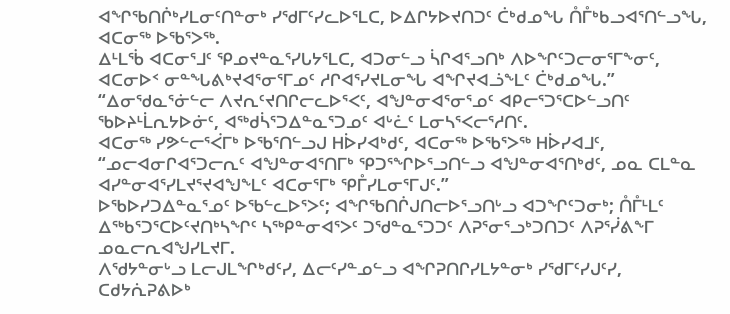ᐊᖏᖃᑎᒌᒃᓯᒪᓂᑦᑎᓐᓂᒃ ᓯᖁᒥᑦᓯᓚᐅᕐᒪᑕ, ᐅᐃᒋᔭᐅᔪᑎᑐᑦ ᑖᒃᑯᓄᖓ ᑍᒤᒃᑲᓗᐊᕐᑎᓪᓗᖓ, ᐊᑕᓂᖅ ᐅᖃᕐᐳᖅ.
ᐃᒻᒪᖄ ᐊᑕᓂᕐᒧᑦ ᕿᓄᔪᓐᓇᕐᓯᒐᔭᕐᒪᑕ, ᐊᑐᓂᓪᓗ ᓵᒋᐊᕐᓗᑎᒃ ᐱᐅᖏᑦᑐᓕᓂᕐᒥᖕᓂᑦ, ᐊᑕᓂᐅᑉ ᓂᓐᖓᕕᒃᔪᐊᕐᓂᕐᒥᓄᑦ ᓱᒋᐊᕐᓯᔪᒪᓂᖓ ᐊᖏᔪᐊᓘᖕᒪᑦ ᑖᒃᑯᓄᖓ.”
“ᐃᓂᖁᓇᕐᓃᓪᓕ ᐱᔪᕆᑦᔪᑎᒋᓕᓚᐅᕐᐸᑦ, ᐊᖑᓐᓂᐊᕐᓂᕐᓄᑦ ᐊᑭᓕᕐᑐᕐᑕᐅᓪᓗᑎᑦ ᖃᐅᔨᒻᒫᕆᔭᐅᓃᑦ, ᐊᖅᑯᓵᕐᑐᐃᓐᓇᕐᑐᓄᑦ ᐊᒡᓛᑦ ᒪᓂᓴᕐᐸᓕᕐᓱᑎᑦ.
ᐊᑕᓂᖅ ᓯᕗᓪᓕᕐᐹᒥᒃ ᐅᖃᕐᑎᓪᓗᒍ ᕼᐆᓯᐊᒃᑯᑦ, ᐊᑕᓂᖅ ᐅᖃᕐᐳᖅ ᕼᐆᓯᐊᒧᑦ, “ᓄᓕᐊᓂᒋᐊᕐᑐᓕᕆᑦ ᐊᖑᓐᓂᐊᕐᑎᒥᒃ ᕿᑐᕐᖏᐅᕐᓗᑎᓪᓗ ᐊᖑᓐᓂᐊᕐᑎᒃᑯᑦ, ᓄᓇ ᑕᒪᓐᓇ ᐊᓯᓐᓂᐊᕐᓯᒪᔪᕐᔪᐊᖑᖕᒪᑦ ᐊᑕᓂᕐᒥᒃ ᕿᒤᓯᒪᓂᕐᒥᒍᑦ.”
ᐅᖃᐅᓯᑐᐃᓐᓇᕐᓄᑦ ᐅᖃᓪᓚᐅᕐᐳᑦ; ᐊᖏᖃᑎᒌᒍᑎᓕᐅᕐᓗᑎᒡᓗ ᐊᑐᖏᑦᑐᓂᒃ; ᑍᒤᒻᒪᑦ ᐃᖅᑲᕐᑐᕐᑕᐅᑦᔪᑎᒃᓴᖏᑦ ᓴᖅᑭᓐᓂᐊᕐᐳᑦ ᑐᖁᓐᓇᕐᑐᑐᑦ ᐱᕈᕐᓂᕐᓗᒃᑐᑎᑐᑦ ᐱᕈᕐᓰᕕᖕᒥ ᓄᓇᓕᕆᐊᖑᓯᒪᔪᒥ.
ᐱᖁᔭᓐᓂᒡᓗ ᒪᓕᒍᒪᖏᒃᑯᑦᓯ, ᐃᓕᑦᓯᓐᓄᓪᓗ ᐊᖏᕈᑎᒋᓯᒪᔭᓐᓂᒃ ᓯᖁᒥᑦᓯᒍᑦᓯ,
ᑕᑯᔭᕇᕈᕕᐅᒃ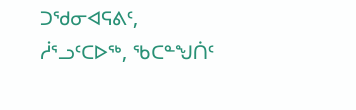ᑐᖁᓂᐊᕋᕕᑦ, ᓲᕐᓗᑦᑕᐅᖅ, ᖃᑕᓐᖑᑏᑦ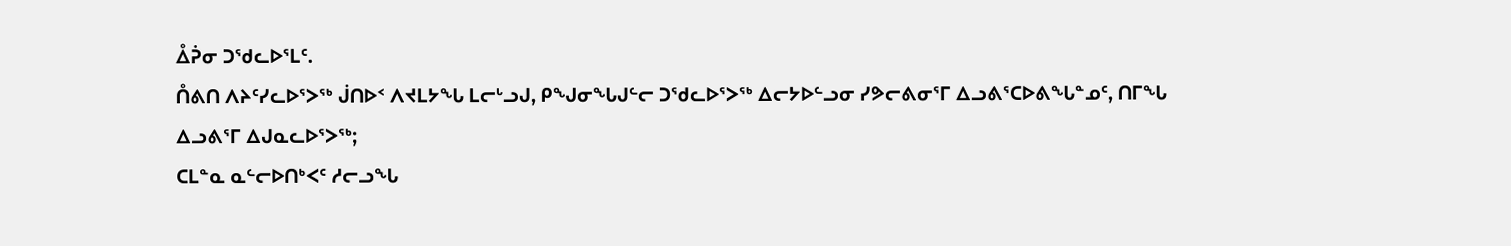ᐂᕉᓂ ᑐᖁᓚᐅᕐᒪᑦ.
ᑍᕕᑎ ᐱᔨᑦᓯᓚᐅᕐᐳᖅ ᒎᑎᐅᑉ ᐱᔪᒪᔭᖓ ᒪᓕᒡᓗᒍ, ᑭᖑᓂᖓᒍᓪᓕ ᑐᖁᓚᐅᕐᐳᖅ ᐃᓕᔭᐅᓪᓗᓂ ᓯᕗᓕᕕᓂᕐᒥ ᐃᓗᕕᕐᑕᐅᕕᖓᓐᓄᑦ, ᑎᒥᖓ ᐃᓗᕕᕐᒥ ᐃᒍᓇᓚᐅᕐᐳᖅ;
ᑕᒪᓐᓇ ᓇᓪᓕᐅᑎᒃᐸᑦ ᓱᓕᓗᖓ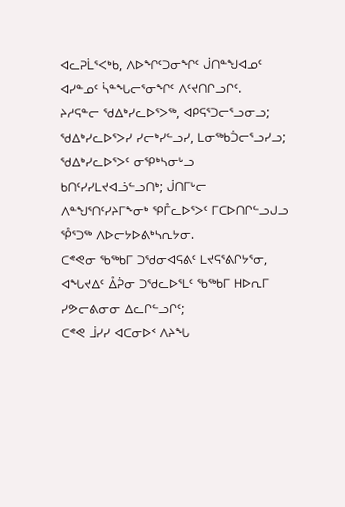ᐊᓚᕈᒫᕐᐸᒃᑲ, ᐱᐅᖏᑦᑐᓂᖏᑦ ᒎᑎᓐᖑᐊᓄᑦ ᐊᓯᓐᓄᑦ ᓵᓐᖓᓕᕐᓂᖏᑦ ᐱᑦᔪᑎᒋᓗᒋᑦ.
ᔨᓱᕋᓐᓕ ᖁᐃᒃᓯᓚᐅᕐᐳᖅ, ᐊᑭᕋᕐᑐᓕᕐᓗᓂᓗ; ᖁᐃᒃᓯᓚᐅᕐᐳᓯ ᓯᓕᒃᓯᓪᓗᓯ, ᒪᓂᖅᑲᑑᓕᕐᓗᓯᓗ; ᖁᐃᒃᓯᓚᐅᕐᐳᑦ ᓂᕿᒃᓴᓂᒡᓗ ᑲᑎᑦᓯᓯᒪᔪᐊᓘᓪᓗᑎᒃ; ᒎᑎᒥᒡᓕ ᐱᓐᖑᕐᑎᑦᓯᔨᒥᖕᓂᒃ ᕿᒤᓚᐅᕐᐳᑦ ᒥᑕᐅᑎᒋᓪᓗᒍᓗ ᕾᕐᑐᖅ ᐱᐅᓕᔭᐅᕕᒃᓴᕆᔭᓂ.
ᑕᕝᕙᓂ ᖃᖅᑲᒥ ᑐᖁᓂᐊᕋᕕᑦ ᒪᔪᕋᕐᕕᒋᔭᕐᓂ, ᐊᖓᔪᐃᑦ ᐂᕉᓂ ᑐᖁᓚᐅᕐᒪᑦ ᖃᖅᑲᒥ ᕼᐅᕆᒥ ᓯᕗᓕᕕᓂᓂ ᐃᓚᒋᓪᓗᒋᑦ;
ᑕᕝᕙ ᒨᓯᓯ ᐊᑕᓂᐅᑉ ᐱᔨᖓ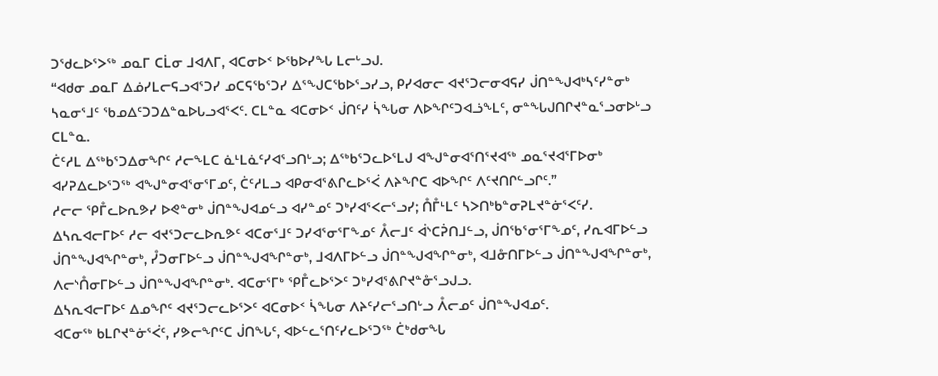ᑐᖁᓚᐅᕐᐳᖅ ᓄᓇᒥ ᑕᒫᓂ ᒧᐊᐱᒥ, ᐊᑕᓂᐅᑉ ᐅᖃᐅᓯᖓ ᒪᓕᒡᓗᒍ.
“ᐊᑯᓂ ᓄᓇᒥ ᐃᓅᓯᒪᓕᕋᓗᐊᕐᑐᓯ ᓄᑕᕋᖃᕐᑐᓯ ᐃᕐᖑᑕᖃᐅᕐᓗᓯᓗ, ᑭᓯᐊᓂᓕ ᐊᔪᕐᑐᓕᓂᐊᕋᓯ ᒎᑎᓐᖑᐊᒃᓴᑦᓯᓐᓂᒃ ᓴᓇᓂᕐᒧᑦ ᖃᓄᐃᑦᑐᑐᐃᓐᓇᐅᒐᓗᐊᕐᐸᑦ. ᑕᒪᓐᓇ ᐊᑕᓂᐅᑉ ᒎᑎᑦᓯ ᓵᖓᓂ ᐱᐅᖏᑦᑐᐊᓘᖕᒪᑦ, ᓂᓐᖓᒍᑎᒋᔪᓐᓇᕐᓗᓂᐅᒡᓗ ᑕᒪᓐᓇ.
ᑖᑦᓱᒪ ᐃᖅᑲᕐᑐᐃᓂᖏᑦ ᓱᓕᖕᒪᑕ ᓈᒻᒪᓈᑦᓯᐊᕐᓗᑎᒡᓗ; ᐃᖅᑲᕐᑐᓚᐅᕐᒪᒍ ᐊᖑᓐᓂᐊᕐᑎᕐᔪᐊᖅ ᓄᓇᕐᔪᐊᕐᒥᐅᓂᒃ ᐊᓯᕈᐃᓚᐅᕐᑐᖅ ᐊᖑᓐᓂᐊᕐᓂᕐᒥᓄᑦ, ᑖᑦᓱᒪᓗ ᐊᑭᓂᐊᕐᕕᒋᓚᐅᕐᐹ ᐱᔨᖏᑕ ᐊᐅᖏᑦ ᐱᑦᔪᑎᒋᓪᓗᒋᑦ.”
ᓱᓕᓕ ᕿᒤᓚᐅᕆᕗᓯ ᐅᕙᓐᓂᒃ ᒎᑎᓐᖑᐊᓄᓪᓗ ᐊᓯᓐᓄᑦ ᑐᒃᓯᐊᕐᐸᓕᕐᓗᓯ; ᑍᒤᒻᒪᑦ ᓴᐳᑎᒃᑲᓐᓂᕈᒪᔪᓐᓃᕐᐸᑦᓯ.
ᐃᓴᕆᐊᓕᒥᐅᑦ ᓱᓕ ᐊᔪᕐᑐᓕᓚᐅᕆᕗᑦ ᐊᑕᓂᕐᒧᑦ ᑐᓯᐊᕐᓂᕐᒥᖕᓄᑦ ᐰᓕᒧᑦ ᐋᔅᑕᕉᑎᒧᓪᓗ, ᒎᑎᖃᕐᓂᕐᒥᖕᓄᑦ, ᓯᕆᐊᒥᐅᓪᓗ ᒎᑎᓐᖑᐊᖏᓐᓂᒃ, ᓮᑐᓂᒥᐅᓪᓗ ᒎᑎᓐᖑᐊᖏᓐᓂᒃ, ᒧᐊᐱᒥᐅᓪᓗ ᒎᑎᓐᖑᐊᖏᓐᓂᒃ, ᐊᒧᓁᑎᒥᐅᓪᓗ ᒎᑎᓐᖑᐊᖏᓐᓂᒃ, ᐱᓕᔅᑍᓂᒥᐅᓪᓗ ᒎᑎᓐᖑᐊᖏᓐᓂᒃ. ᐊᑕᓂᕐᒥᒃ ᕿᒤᓚᐅᕐᐳᑦ ᑐᒃᓯᐊᕐᕕᒋᔪᓐᓁᕐᓗᒍᓗ.
ᐃᓴᕆᐊᓕᒥᐅᑦ ᐃᓄᖏᑦ ᐊᔪᕐᑐᓕᓚᐅᕐᐳᑦ ᐊᑕᓂᐅᑉ ᓵᖓᓂ ᐱᔨᑦᓯᓕᕐᓗᑎᒡᓗ ᐰᓕᓄᑦ ᒎᑎᓐᖑᐊᓄᑦ.
ᐊᑕᓂᖅ ᑲᒪᒋᔪᓐᓃᕐᐹᑦ, ᓯᕗᓕᖏᑦᑕ ᒎᑎᖓᑦ, ᐊᐅᓪᓚᕐᑎᑦᓯᓚᐅᕐᑐᖅ ᑖᒃᑯᓂᖓ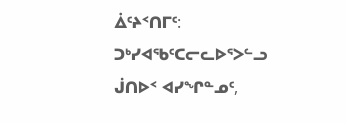ᐄᑦᔨᑉᑎᒥᑦ: ᑐᒃᓯᐊᖃᑦᑕᓕᓚᐅᕐᐳᓪᓗ ᒎᑎᐅᑉ ᐊᓯᖏᓐᓄᑦ,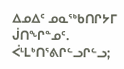ᐃᓄᐃᑦ ᓄᓇᖅᑲᑎᒋᔭᒥ ᒎᑎᖏᓐᓄᑦ. ᐹᒻᒪᒃᑎᕐᕕᒋᓪᓗᒋᓪᓗ;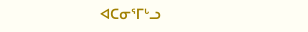ᐊᑕᓂᕐᒥᒡᓗ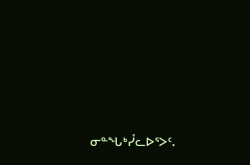ᓂᓐᖓᒃᓮᓚᐅᕐᐳᑦ.